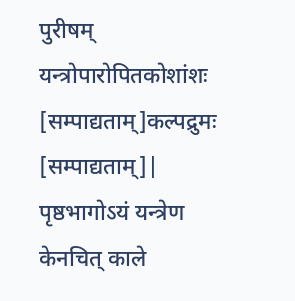पुरीषम्
यन्त्रोपारोपितकोशांशः
[सम्पाद्यताम्]कल्पद्रुमः
[सम्पाद्यताम्]|
पृष्ठभागोऽयं यन्त्रेण केनचित् काले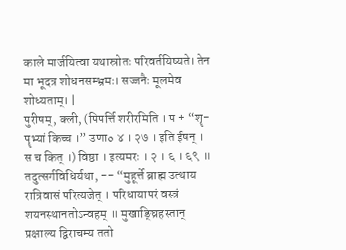काले मार्जयित्वा यथास्रोतः परिवर्तयिष्यते। तेन मा भूदत्र शोधनसम्भ्रमः। सज्जनैः मूलमेव शोध्यताम्। |
पुरीषम्, क्ली, (पिपर्त्ति शरीरमिति । प + “शॄ- पॄभ्यां किच्च ।” उणा० ४ । २७ । इति ईषन् । स च कित् ।) विष्ठा । इत्यमरः । २ । ६ । ६९ ॥ तदुत्सर्गविधिर्यथा, -- “मुहूर्त्ते ब्राह्म उत्थाय रात्रिवासं परित्यजेत् । परिधायापरं वस्त्रं शयनस्थानतोऽन्वहम् ॥ मुखाङ्घ्रिहस्तान् प्रक्षाल्य द्विराचम्य ततो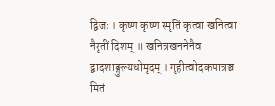द्विजः । कृष्ण कृष्ण स्मृतिं कृत्वा खनित्वा नैरृतीं दिशम् ॥ खनित्रखननेनैव द्बादशाङ्गुल्यधोमृदम् । गृहीत्वोदकपात्रञ्च मितं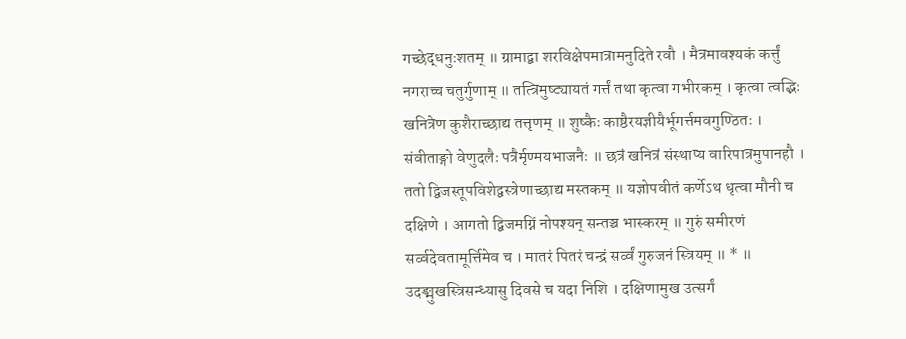गच्छेद्धनुःशतम् ॥ ग्रामाद्बा शरविक्षेपमात्रामनुदिते रवौ । मैत्रमावश्यकं कर्त्तुं नगराच्च चतुर्गुणाम् ॥ तत्त्रिमुष्ट्यायतं गर्त्तं तथा कृत्वा गभीरकम् । कृत्वा त्वद्भिः खनित्रेण कुशैराच्छाद्य तत्तृणम् ॥ शुष्कैः काष्ठैरयज्ञीयैर्भूगर्त्तमवगुण्ठितः । संवीताङ्गो वेणुदलैः पत्रैर्मृण्मयभाजनैः ॥ छत्रं खनित्रं संस्थाप्य वारिपात्रमुपानहौ । ततो द्विजस्तूपविशेद्वस्त्रेणाच्छाद्य मस्तकम् ॥ यज्ञोपवीतं कर्णेऽथ धृत्वा मौनी च दक्षिणे । आगतो द्बिजमग्निं नोपश्यन् सन्तञ्च भास्करम् ॥ गुरुं समीरणं सर्व्वदेवतामूर्त्तिमेव च । मातरं पितरं चन्द्रं सर्व्वं गुरुजनं स्त्रियम् ॥ * ॥ उदङ्मुखस्त्रिसन्ध्यासु दिवसे च यदा निशि । दक्षिणामुख उत्सर्गं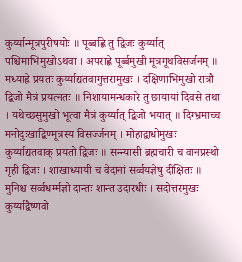कुर्य्यान्मूत्रपुरीषयोः ॥ पूर्ब्बाह्णे तु द्विजः कुर्य्यात् पश्चिमाभिमुखोऽथवा । अपराह्णे पूर्ब्बमुखी मूत्रगूथविसर्जनम् ॥ मध्याह्ने प्रयतः कुर्य्याद्यतवागुत्तरामुखः । दक्षिणाभिमुखो रात्रौ द्बिजो मैत्रं प्रयत्नतः ॥ निशायामन्धकारे तु छायायां दिवसे तथा । यथेच्छसुमुखो भूत्वा मैत्रं कुर्य्यात् द्बिजो भयात् ॥ दिग्भ्रमाच्च मनोदुःखाद्बिण्मूत्रस्य विसर्ज्जनम् । मोहाद्वाधोमुखः कुर्य्याद्यतवाक् प्रयतो द्विजः ॥ सन्न्यासी ब्रह्मचारी च वानप्रस्थो गृही द्विजः । शाखाध्यायी च वेदानां सर्व्वयज्ञेषु दीक्षितः ॥ मुनिश्च सर्व्वधर्म्मज्ञो दान्तः शान्त उदारधीः । सदोत्तरमुखः कुर्य्याद्वैष्णवो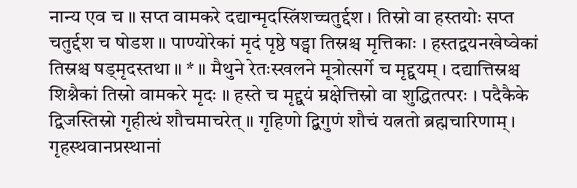नान्य एव च ॥ सप्त वामकरे दद्यान्मृदस्त्रिंशच्चतुर्द्दश । तिस्रो वा हस्तयोः सप्त चतुर्द्दश च षोडश ॥ पाण्योरेकां मृदं पृष्ठे षड्वा तिस्रश्च मृत्तिकाः । हस्तद्वयनखेष्वेकां तिस्रश्च षड्मृदस्तथा ॥ * ॥ मैथुने रेतःस्खलने मूत्रोत्सर्गे च मृद्द्वयम् । दद्यात्तिस्रश्च शिश्नैकां तिस्रो वामकरे मृदः ॥ हस्ते च मृद्द्वयं म्रक्षेत्तिस्रो वा शुद्धितत्परः । पदैकैके द्विजस्तिस्रो गृहीत्थं शौचमाचरेत् ॥ गृहिणो द्बिगुणं शौचं यत्नतो ब्रह्मचारिणाम् । गृहस्थवानप्रस्थानां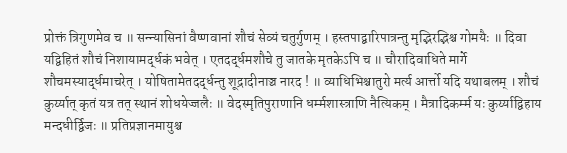प्रोक्तं त्रिगुणमेव च ॥ सन्न्यासिनां वैष्णवानां शौचं सेव्यं चतुर्गुणम् । हस्तपाद्बारिपात्रन्तु मृद्भिरद्भिश्च गोमयैः ॥ दिवा यद्विहितं शौचं निशायामर्द्धकं भवेत् । एतदर्द्धमशौचे तु जातके मृतकेऽपि च ॥ चौरादिवाधिते मार्गे शौचमस्यार्द्धमाचरेत् । योषितामेतदर्द्धन्तु शूद्रादीनाञ्च नारद ! ॥ व्याधिभिश्चातुरो मर्त्य आर्त्तो यदि यथाबलम् । शौचं कुर्य्यात् कृतं यत्र तत् स्थानं शोधयेज्जलैः ॥ वेदस्मृतिपुराणानि धर्म्मशास्त्राणि नैत्यिकम् । मैत्रादिकर्म्म यः कुर्य्याद्विहाय मन्दधीर्द्विजः ॥ प्रतिप्रज्ञानमायुश्च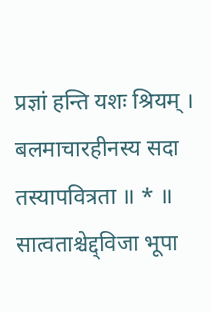प्रज्ञां हन्ति यशः श्रियम् । बलमाचारहीनस्य सदा तस्यापवित्रता ॥ * ॥ सात्वताश्चेद्द्विजा भूपा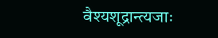वैश्यशूद्रान्त्यजाः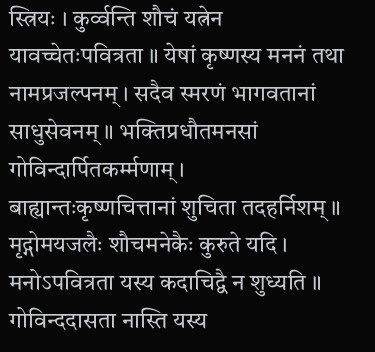स्त्रियः । कुर्व्वन्ति शौचं यत्नेन यावच्चेतःपवित्रता ॥ येषां कृष्णस्य मननं तथा नामप्रजल्पनम् । सदैव स्मरणं भागवतानां साधुसेवनम् ॥ भक्तिप्रधौतमनसां गोविन्दार्पितकर्म्मणाम् । बाह्यान्तःकृष्णचित्तानां शुचिता तदहर्निशम् ॥ मृद्गोमयजलैः शौचमनेकैः कुरुते यदि । मनोऽपवित्रता यस्य कदाचिद्वै न शुध्यति ॥ गोविन्ददासता नास्ति यस्य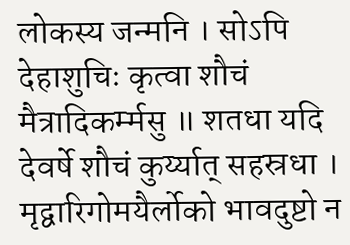लोकस्य जन्मनि । सोऽपि देहाशुचिः कृत्वा शौचं मैत्रादिकर्म्मसु ॥ शतधा यदि देवर्षे शौचं कुर्य्यात् सहस्रधा । मृद्वारिगोमयैर्लोको भावदुष्टो न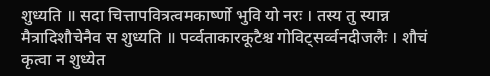शुध्यति ॥ सदा चित्तापवित्रत्वमकार्ष्णो भुवि यो नरः । तस्य तु स्यान्न मैत्रादिशौचेनैव स शुध्यति ॥ पर्व्वताकारकूटैश्च गोविट्सर्व्वनदीजलैः । शौचं कृत्वा न शुध्येत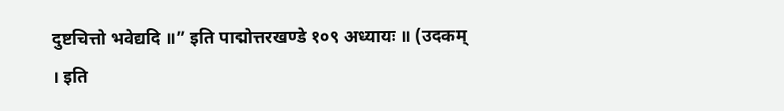दुष्टचित्तो भवेद्यदि ॥” इति पाद्मोत्तरखण्डे १०९ अध्यायः ॥ (उदकम् । इति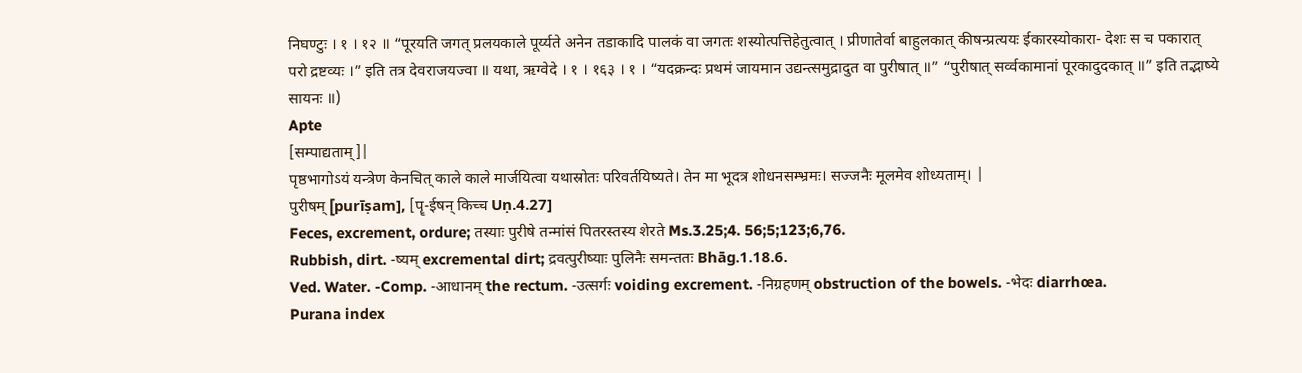निघण्टुः । १ । १२ ॥ “पूरयति जगत् प्रलयकाले पूर्य्यते अनेन तडाकादि पालकं वा जगतः शस्योत्पत्तिहेतुत्वात् । प्रीणातेर्वा बाहुलकात् कीषन्प्रत्ययः ईकारस्योकारा- देशः स च पकारात् परो द्रष्टव्यः ।” इति तत्र देवराजयज्वा ॥ यथा, ऋग्वेदे । १ । १६३ । १ । “यदक्रन्दः प्रथमं जायमान उद्यन्त्समुद्रादुत वा पुरीषात् ॥” “पुरीषात् सर्व्वकामानां पूरकादुदकात् ॥” इति तद्भाष्ये सायनः ॥)
Apte
[सम्पाद्यताम्]|
पृष्ठभागोऽयं यन्त्रेण केनचित् काले काले मार्जयित्वा यथास्रोतः परिवर्तयिष्यते। तेन मा भूदत्र शोधनसम्भ्रमः। सज्जनैः मूलमेव शोध्यताम्। |
पुरीषम् [purīṣam], [पॄ-ईषन् किच्च Uṇ.4.27]
Feces, excrement, ordure; तस्याः पुरीषे तन्मांसं पितरस्तस्य शेरते Ms.3.25;4. 56;5;123;6,76.
Rubbish, dirt. -ष्यम् excremental dirt; द्रवत्पुरीष्याः पुलिनैः समन्ततः Bhāg.1.18.6.
Ved. Water. -Comp. -आधानम् the rectum. -उत्सर्गः voiding excrement. -निग्रहणम् obstruction of the bowels. -भेदः diarrhœa.
Purana index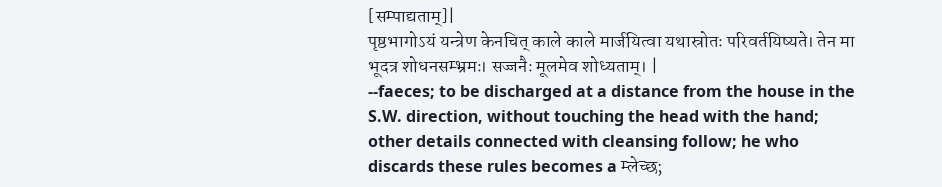[सम्पाद्यताम्]|
पृष्ठभागोऽयं यन्त्रेण केनचित् काले काले मार्जयित्वा यथास्रोतः परिवर्तयिष्यते। तेन मा भूदत्र शोधनसम्भ्रमः। सज्जनैः मूलमेव शोध्यताम्। |
--faeces; to be discharged at a distance from the house in the S.W. direction, without touching the head with the hand; other details connected with cleansing follow; he who discards these rules becomes a म्लेच्छ;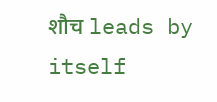शौच leads by itself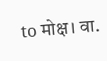to मोक्ष। वा.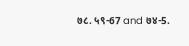७८. ५९-67 and ७४-5.